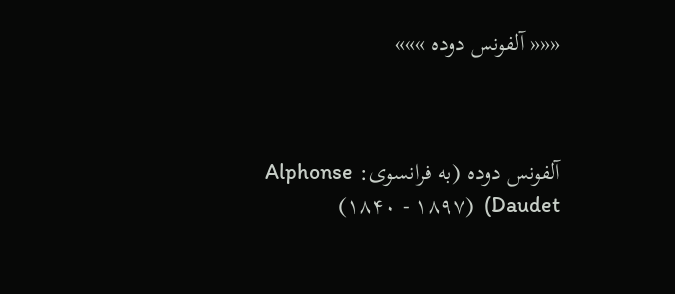««« آلفونس دوده »»»



آلفونس دوده (به فرانسوی: Alphonse Daudet)  (۱۸۴۰ - ۱۸۹۷)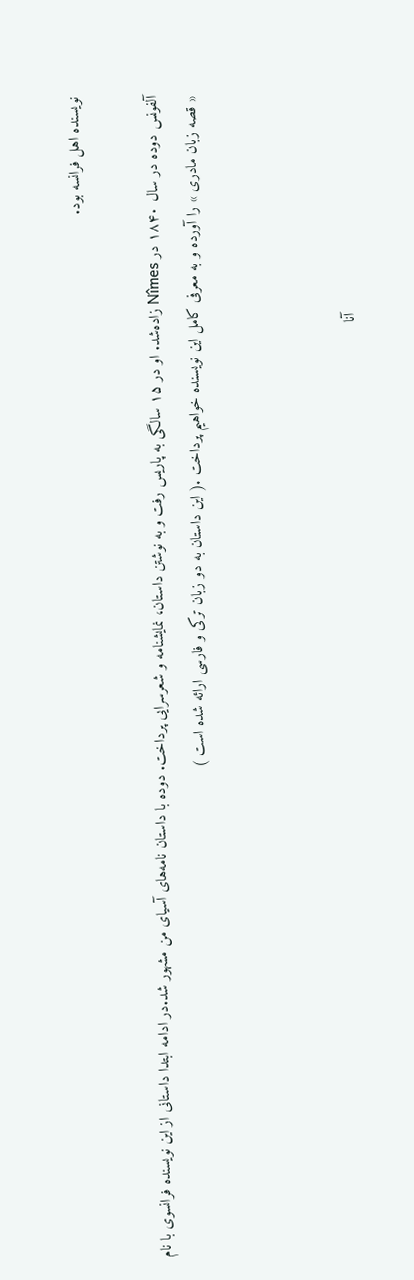نویسنده اهل فرانسه بود.

آلفونس دوده در سال ۱۸۴۰ در Nîmes زاده‌شد. او در ۱۵ سالگی به پاریس رفت و به نوشتن داستان، نمایشنامه و شعرسرایی پرداخت. دوده با داستان نامه‌های آسیای من مشهور شد.در ادامه ابتدا داستانی از این نویسنده فرانسوی با نام « قصه زبان مادری » را آورده و به معرفی کامل این نویسنده خواهیم پرداخت .( این داستان به دو زبان ترکی و فارسی ارائه شده است )



                                                  آنا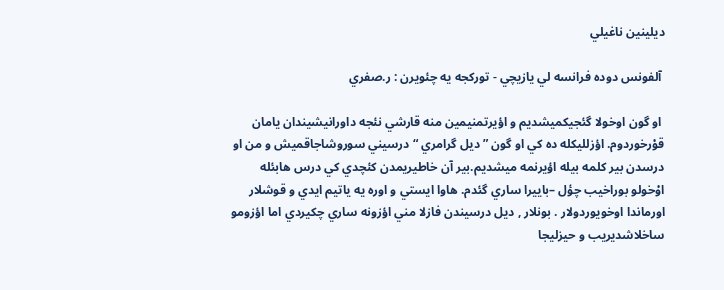ديلينين ناغيلي

 آلفونس دوده فرانسه لي يازيچي - توركجه يه چئويرن : ر.صفري

 او گون اوخولا گئجيكميشديم و اؤيرتمنيمين منه قارشي نئجه داورانيشيندان يامان قوْرخوردوم. اؤزلليكله ده كي او گون ” ديل گرامري “ درسيني سوروشاجاقميش و من او درسدن بير كلمه بيله اؤيرنمه ميشديم.بير آن خاطيريمدن كئچدي كي درس هابئله اوْخولو بوراخيب چؤل –باييرا ساري گئدم. هاوا ايستي و اوره يه ياتيم ايدي و قوشلار اورماندا اوخويوردولار . بونلار , ديل درسيندن فازلا مني اؤزونه ساري چكيردي اما اؤزومو ساخلاشديريب و حيزليجا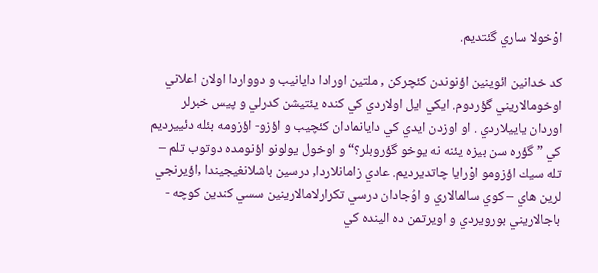اوْخولا ساري گئتديم.

كد خدانين ائوينين اؤنوندن كئچركن , ملتين اورادا دايانيب و دوواردا اولان اعلاني اوخومالاريني گؤردوم. ايكي ايل اولاردي كي كنده يئتيشن كدرلي و پيس خبرلر اوردان ياييلاردي . او اوزدن ايدي كي دايانمادان كئچيب و اؤزو- اؤزومه بئله دئييرديم كي ” گؤره سن بيزه يئنه نه يوخو گؤروبلر؟“ و اوخول يولونو اؤنومده دوتوب تلم – تله سيك اؤزومو اوْرايا چاتديرديم. عادي زامانلاردا, درسين باشلانغيجيندا ,اؤيرنجي لرين هاي – كوي سالمالاري و اوُجادان درسي تكرارلامالارينين سسي كندين كوچه - باجالاريني بورويردي و اويرتمن ده الينده كي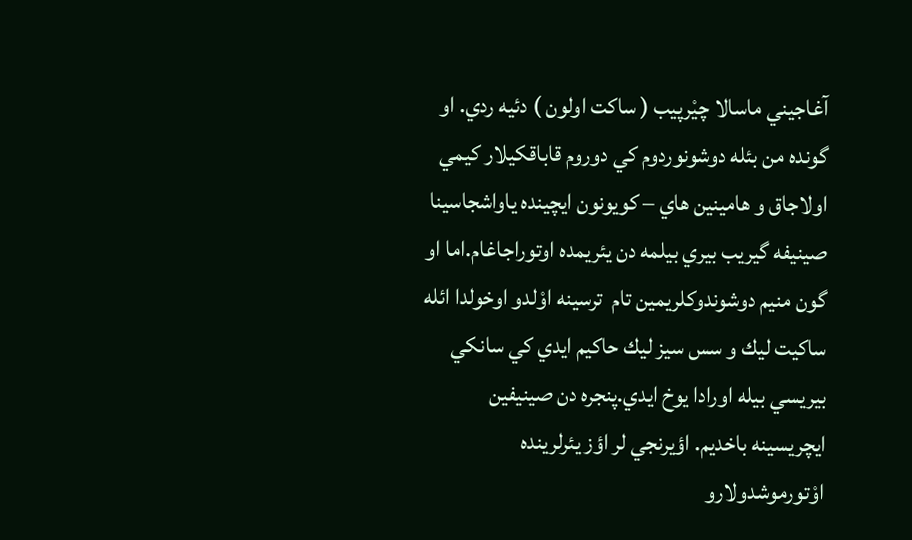آغاجيني ماسالا چيْرپيب ( ساكت اولون ) دئيه ردي. او گونده من بئله دوشونوردوم كي دوروم قاباقكيلار كيمي اولاجاق و هامينين هاي – كويونون ايچينده ياواشجاسينا صينيفه گيريب بيري بيلمه دن يئريمده اوتوراجاغام.اما او گون منيم دوشوندوكلريمين تام  ترسينه اوْلدو اوخولدا ائله ساكيت ليك و سس سيز ليك حاكيم ايدي كي سانكي بيريسي بيله اورادا يوخ ايدي.پنجره دن صينيفين ايچريسينه باخديم. اؤيرنجي لر اؤز يئرلرينده اوْتورموشدولارو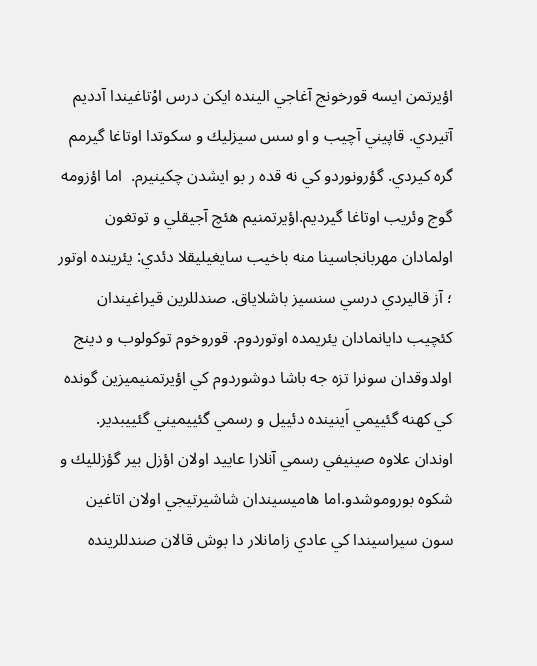اؤيرتمن ايسه قورخونج آغاجي الينده ايكن درس اوْتاغيندا آدديم آتيردي. قاپيني آچيب و او سس سيزليك و سكوتدا اوتاغا گيرمم گره كيردي. گؤرونوردو كي نه قده ر بو ايشدن چكينيرم.  اما اؤزومه گوج وئريب اوتاغا گيرديم.اؤيرتمنيم هئچ آجيقلي و توتغون اولمادان مهربانجاسينا منه باخيب سايغيليقلا دئدي: يئرينده اوتور ؛ آز قاليردي درسي سنسيز باشلاياق. صندللرين قيراغيندان كئچيب دايانمادان يئريمده اوتوردوم. قوروخوم توكولوب و دينج اولدوقدان سونرا تزه جه باشا دوشوردوم كي اؤيرتمنيميزين گونده كي كهنه گئييمي اَينينده دئييل و رسمي گئييميني گئييبدير. اوندان علاوه صينيفي رسمي آنلارا عاييد اولان اؤزل بير گؤزلليك و شكوه بوروموشدو.اما هاميسيندان شاشيرتيجي اولان اتاغين سون سيراسيندا كي عادي زامانلار دا بوش قالان صندللرينده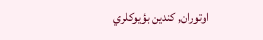اوتوران, كندين بؤيوكلري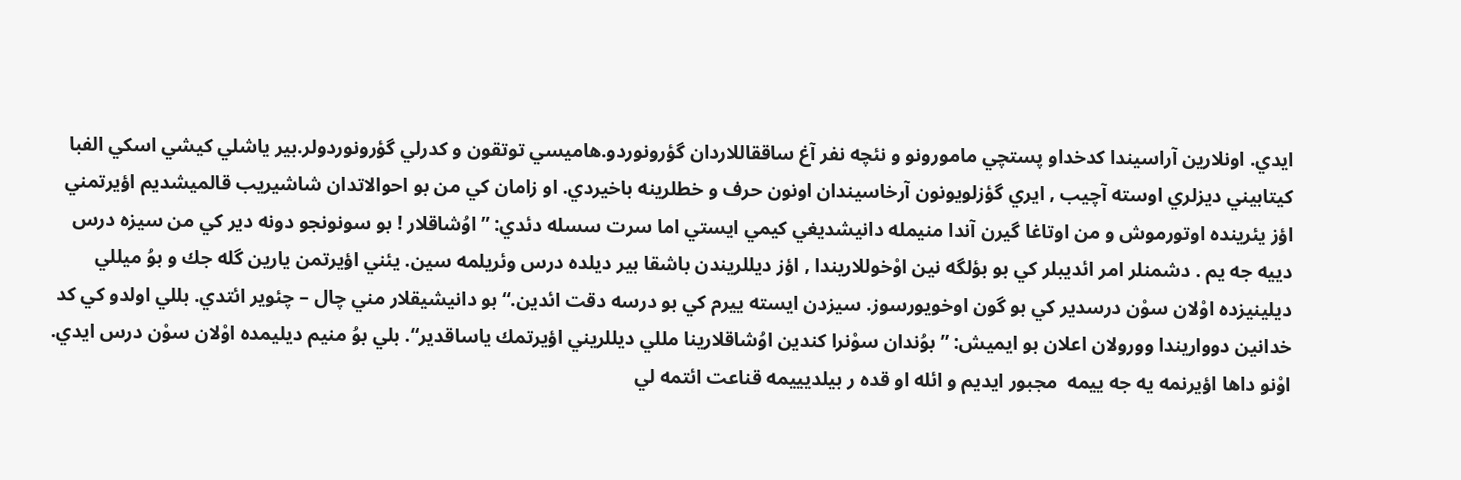ايدي. اونلارين آراسيندا كدخداو پستچي مامورونو و نئچه نفر آغ ساققاللاردان گؤرونوردو.هاميسي توتقون و كدرلي گؤرونوردولر.بير ياشلي كيشي اسكي الفبا كيتابيني ديزلري اوسته آچيب , ايري گؤزلويونون آرخاسيندان اونون حرف و خطلرينه باخيردي. او زامان كي من بو احوالاتدان شاشيريب قالميشديم اؤيرتمني اؤز يئرينده اوتورموش و من اوتاغا گيرن آندا منيمله دانيشديغي كيمي ايستي اما سرت سسله دئدي: ” اوُشاقلار ! بو سونونجو دونه دير كي من سيزه درس دييه جه يم . دشمنلر امر ائديبلر كي بو بؤلگه نين اوْخوللاريندا , اؤز ديللريندن باشقا بير ديلده درس وئريلمه سين. يئني اؤيرتمن يارين گله جك و بوُ ميللي ديلينيزده اوْلان سوْن درسدير كي بو گون اوخويورسوز. سيزدن ايسته ييرم كي بو درسه دقت ائدين.“ بو دانيشيقلار مني چال – چئوير ائتدي. بللي اولدو كي كد خدانين دوواريندا وورولان اعلان بو ايميش: ” بوُندان سوْنرا كندين اوُشاقلارينا مللي ديللريني اؤيرتمك ياساقدير“. بلي بوُ منيم ديليمده اوْلان سوْن درس ايدي. اوْنو داها اؤيرنمه يه جه ييمه  مجبور ايديم و ائله او قده ر بيلديييمه قناعت ائتمه لي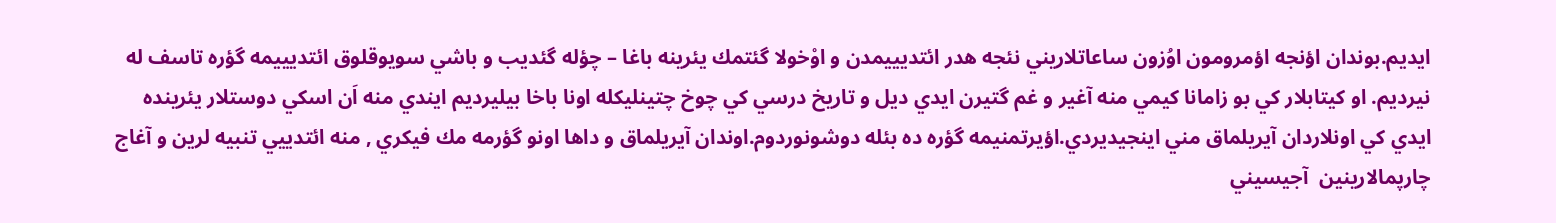ايديم.بوندان اؤنجه اؤمرومون اوُزون ساعاتلاريني نئجه هدر ائتديييمدن و اوْخولا گئتمك يئرينه باغا – چؤله گئديب و باشي سويوقلوق ائتديييمه گؤره تاسف له نيرديم. او كيتابلار كي بو زامانا كيمي منه آغير و غم گتيرن ايدي ديل و تاريخ درسي كي چوخ چتينليكله اونا باخا بيليرديم ايندي منه اَن اسكي دوستلار يئرينده ايدي كي اونلاردان آيريلماق مني اينجيديردي.اؤيرتمنيمه گؤره ده بئله دوشونوردوم.اوندان آيريلماق و داها اونو گؤرمه مك فيكري , منه ائتدييي تنبيه لرين و آغاج چارپمالارينين  آجيسيني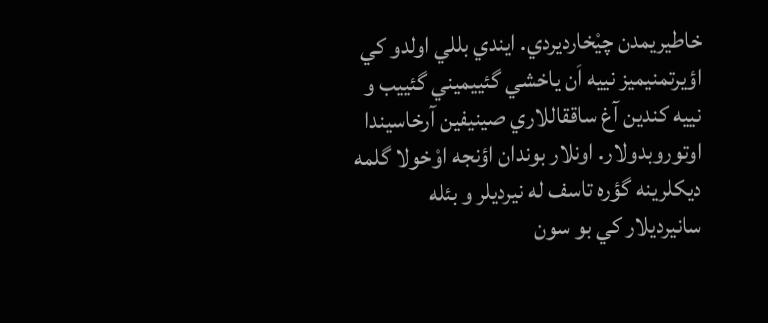خاطيريمدن چيْخارديردي. ايندي بللي اولدو كي اؤيرتمنيميز نييه اَن ياخشي گئييميني گئييب و نييه كندين آغ ساققاللاري صينيفين آرخاسيندا اوتوروبدولار. اونلار بوندان اؤنجه اوْخولا گلمه ديكلرينه گؤره تاسف له نيرديلر و بئله سانيرديلار كي بو سون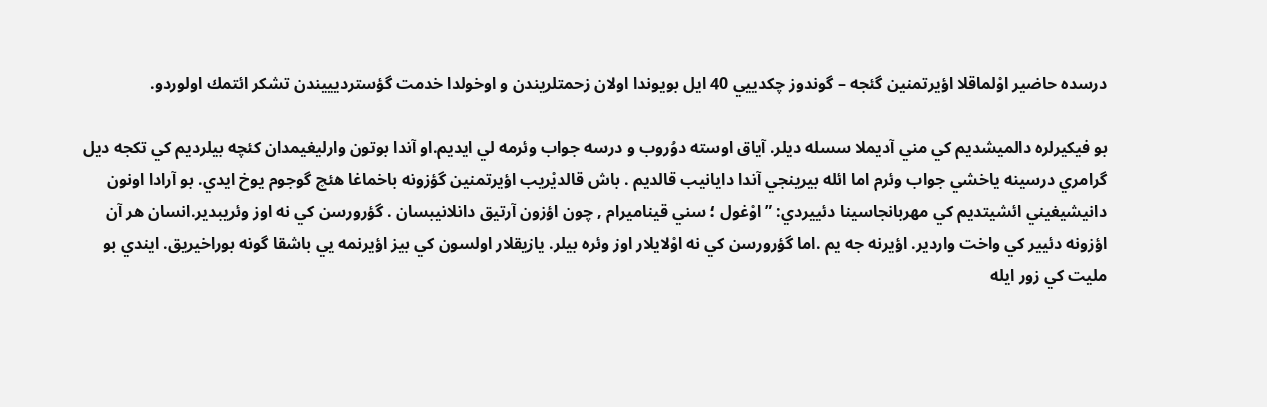درسده حاضير اوْلماقلا اؤيرتمنين گئجه – گوندوز چكدييي 40 ايل بويوندا اولان زحمتلريندن و اوخولدا خدمت گؤسترديييندن تشكر ائتمك اولوردو.

بو فيكيرلره دالميشديم كي مني آديملا سسله ديلر. آياق اوسته دوُروب و درسه جواب وئرمه لي ايديم.او آندا بوتون وارليغيمدان كئچه بيلرديم كي تكجه ديل گرامري درسينه ياخشي جواب وئرم اما ائله بيرينجي آندا دايانيب قالديم . باش قالديْريب اؤيرتمنين گؤزونه باخماغا هئچ گوجوم يوخ ايدي. بو آرادا اونون دانيشيغيني ائشيتديم كي مهربانجاسينا دئييردي: ”اوْغول ؛ سني قيناميرام , چون اؤزون آرتيق دانلانيبسان . گؤرورسن كي نه اوز وئريبدير.انسان هر آن اؤزونه دئيير كي واخت واردير. اؤيرنه جه يم .اما گؤرورسن كي نه اوْلايلار اوز وئره بيلر. يازيقلار اولسون كي بيز اؤيرنمه يي باشقا گونه بوراخيريق. ايندي بو مليت كي زور ايله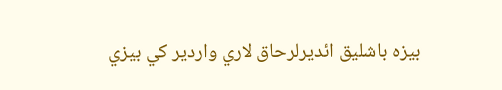بيزه باشليق ائديرلرحاق لاري واردير كي بيزي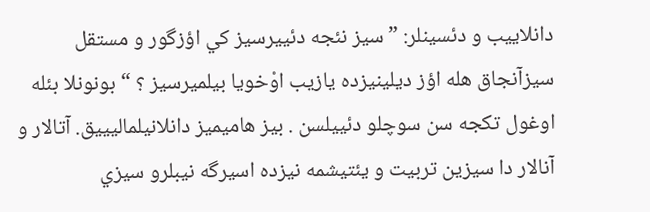دانلاييب و دئسينلر: ” سيز نئجه دئييرسيز كي اؤزگور و مستقل سيزآنجاق هله اؤز ديلينيزده يازيب اوْخويا بيلميرسيز ؟ “ بونونلا بئله اوغول تكجه سن سوچلو دئييلسن . بيز هاميميز دانلانيلماليييق. آتالار و آنالار دا سيزين تربيت و يئتيشمه نيزده اسيرگه نيبلرو سيزي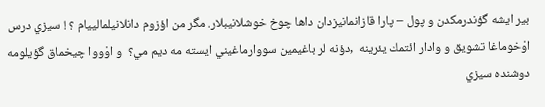بير ايشه گؤندرمكدن و پول – پارا قازانمانيزدان داها چوخ خوشلانيبلار. مگر من اؤزوم دانلانيلمالييام ؟ ! سيزي درس اوْخوماغا تشويق و وادار ائتمك يئرينه  ,دؤنه لر باغيمين سووارماغيني ايسته مه ديم مي؟  و اوْووا چيخماق گؤيلومه دوشنده سيزي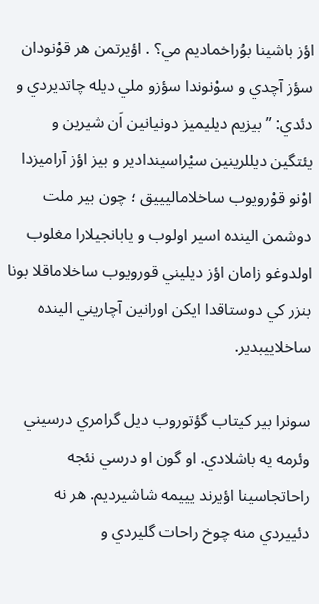اؤز باشينا بوُراخماديم مي؟ . اؤيرتمن هر قوْنودان سؤز آچدي و سوْنوندا سؤزو ملي ديله چاتديردي و دئدي: ” بيزيم ديليميز دونيانين اَن شيرين و يئتگين ديللرينين سيْراسيندادير و بيز اؤز آراميزدا اوْنو قوْرويوب ساخلاماليييق ؛ چون بير ملت دوشمن الينده اسير اولوب و يابانجيلارا مغلوب اولدوغو زامان اؤز ديليني قورويوب ساخلاماقلا بونا بنزر كي دوستاقدا ايكن اورانين آچاريني الينده ساخلاييبدير.

سونرا بير كيتاب گؤتوروب ديل گرامري درسيني وئرمه يه باشلادي. او گون او درسي نئجه راحاتجاسينا اؤيرند يييمه شاشيرديم. هر نه دئييردي منه چوخ راحات گليردي و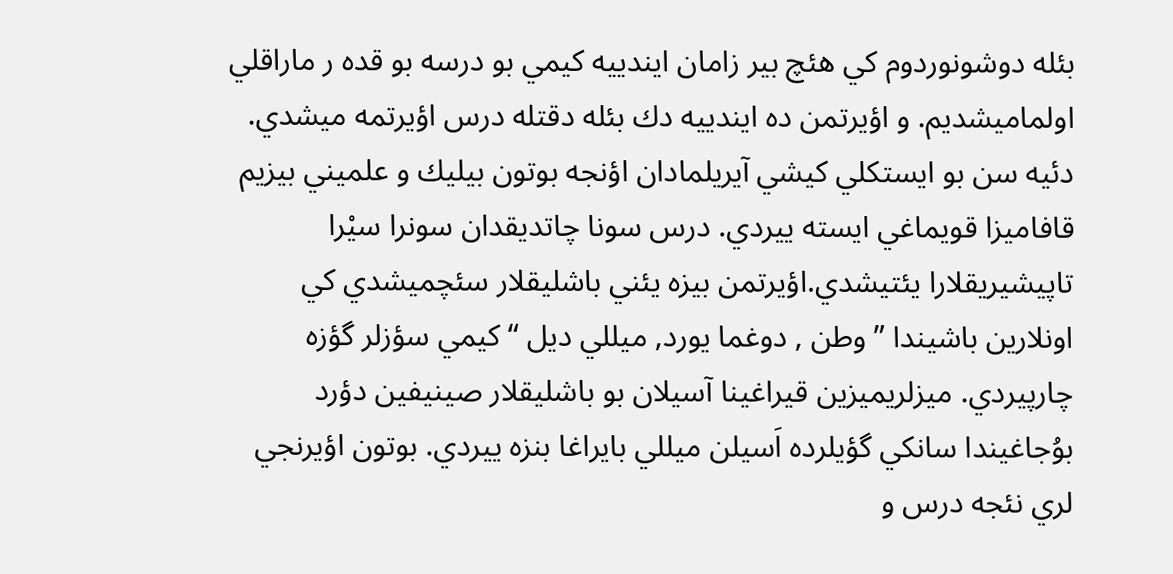بئله دوشونوردوم كي هئچ بير زامان ايندييه كيمي بو درسه بو قده ر ماراقلي اولماميشديم. و اؤيرتمن ده ايندييه دك بئله دقتله درس اؤيرتمه ميشدي. دئيه سن بو ايستكلي كيشي آيريلمادان اؤنجه بوتون بيليك و علميني بيزيم قافاميزا قويماغي ايسته ييردي. درس سونا چاتديقدان سونرا سيْرا تاپيشيريقلارا يئتيشدي.اؤيرتمن بيزه يئني باشليقلار سئچميشدي كي اونلارين باشيندا ” وطن , دوغما يورد, ميللي ديل “ كيمي سؤزلر گؤزه چارپيردي. ميزلريميزين قيراغينا آسيلان بو باشليقلار صينيفين دؤرد بوُجاغيندا سانكي گؤيلرده اَسيلن ميللي بايراغا بنزه ييردي. بوتون اؤيرنجي لري نئجه درس و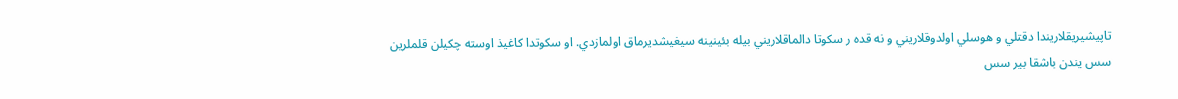تاپيشيريقلاريندا دقتلي و هوسلي اولدوقلاريني و نه قده ر سكوتا دالماقلاريني بيله بئينينه سيغيشديرماق اولمازدي. او سكوتدا كاغيذ اوسته چكيلن قلملرين سس يندن باشقا بير سس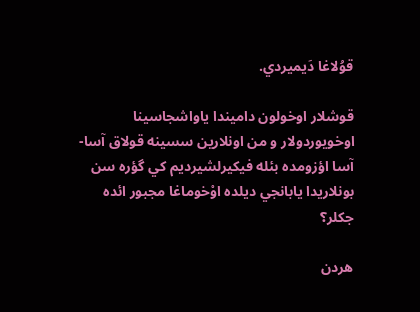قوُلاغا دَيميردي.

قوشلار اوخولون داميندا ياواشجاسينا اوخويوردولار و من اونلارين سسينه قولاق آسا- آسا اؤزومده بئله فيكيرلشيرديم كي گؤره سن بونلاريدا يابانجي ديلده اوْخوماغا مجبور ائده جكلر؟

هردن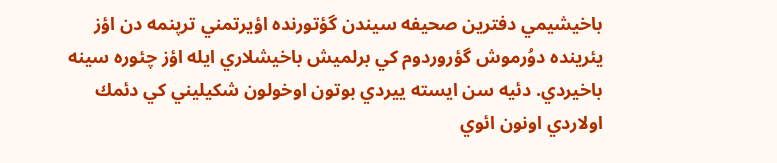باخيشيمي دفترين صحيفه سيندن گؤتورنده اؤيرتمني ترپنمه دن اؤز يئرينده دوُرموش گؤروردوم كي برلميش باخيشلاري ايله اؤز چئوره سينه باخيردي. دئيه سن ايسته ييردي بوتون اوخولون شكيليني كي دئمك اولاردي اونون ائوي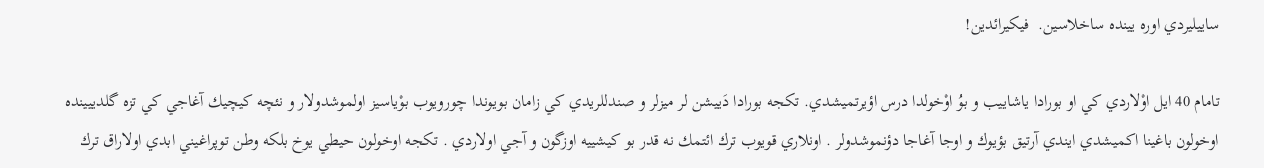ساييليردي اوره يينده ساخلاسين.  فيكيرائدين!

تامام 40 ايل اوْلاردي كي او بورادا ياشاييب و بوُ اوْخولدا درس اؤيرتميشدي. تكجه بورادا دَييشن لر ميزلر و صندللريدي كي زامان بويوندا چورويوب بوْياسيز اولموشدولار و نئچه كيچيك آغاجي كي تزه گلدييينده اوخولون باغينا اكميشدي ايندي آرتيق بؤيوك و اوجا آغاجا دؤنموشدولر . اونلاري قويوب ترك ائتمك نه قدر بو كيشييه اوزگون و آجي اولاردي . تكجه اوخولون حيطي يوخ بلكه وطن توپراغيني ابدي اولاراق ترك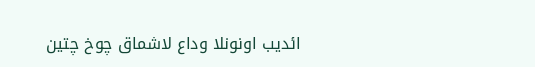ائديب اونونلا وداع لاشماق چوخ چتين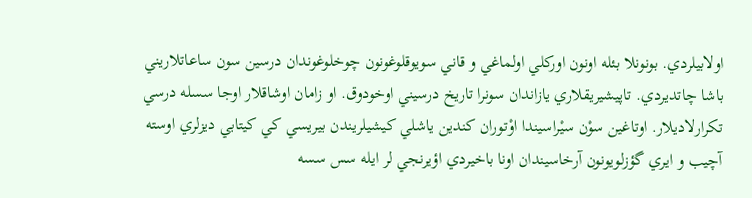اولابيلردي. بونونلا بئله اونون اوركلي اولماغي و قاني سويوقلوغونون چوخلوغوندان درسين سون ساعاتلاريني باشا چاتديردي. تاپيشيريقلاري يازاندان سونرا تاريخ درسيني اوخودوق. او زامان اوشاقلار اوجا سسله درسي تكرارلاديلار. اوتاغين سوْن سيْراسيندا اوْتوران كندين ياشلي كيشيلريندن بيريسي كي كيتابي ديزلري اوسته آچيب و ايري گؤزلويونون آرخاسيندان اونا باخيردي اؤيرنجي لر ايله سس سسه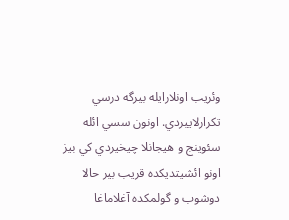وئريب اونلارايله بيرگه درسي تكرارلاييردي. اونون سسي ائله سئوينج و هيجانلا چيخيردي كي بيز اونو ائشيتديكده قريب بير حالا دوشوب و گولمكده آغلاماغا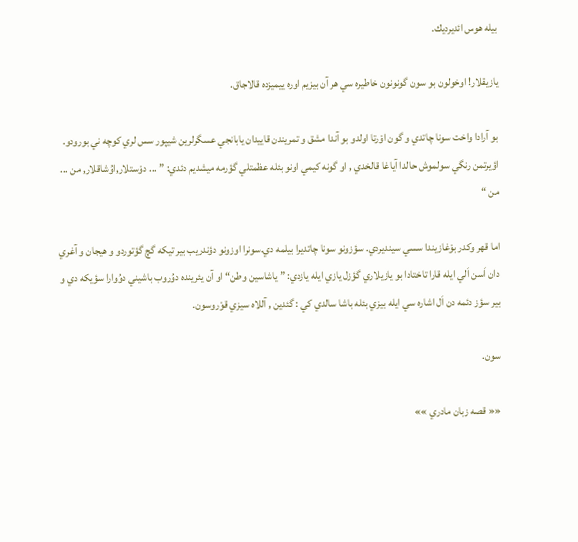بيله هوس ائديرديك.

يازيقلار! اوخولون بو سون گونونون خاطيره سي هر آن بيزيم اوره ييميزده قالاجاق.

بو آرادا واخت سونا چاتدي و گون اوْرتا اولدو بو آندا مشق و تمريندن قاييدان يابانجي عسگرلرين شيپور سس لري كوچه ني بورودو. اؤيرتمن رنگي سولموش حالدا آياغا قالخدي , او گونه كيمي اونو بئله عظمتلي گؤرمه ميشديم دئدي: ” ... دوْستلار,اوُشاقلار, من ... من “

اما قهر وكدر بوْغازيندا سسي سينديردي. سؤزونو سونا چاتديرا بيلمه دي.سونرا اوزونو دؤندريب بير تيكه گچ گؤتوردو و هيجان و آغري دان اَسن اَلي ايله قارا تاختادا بو يازيلاري گؤزل يازي ايله يازدي: ” ياشاسين وطن“ او آن يئرينده دوُروب باشيني دوُوارا سؤيكه دي و بير سؤز دئمه دن اَل اشاره سي ايله بيزي بئله باشا سالدي كي : گئدين , آللاه سيزي قوْروسون.

سون.

«« قصه زبان مادري »»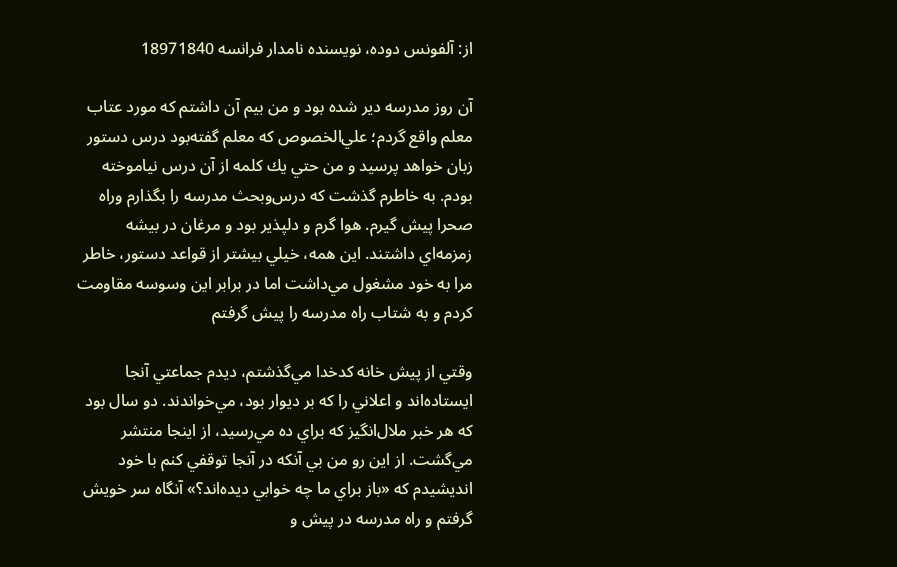از: آلفونس دوده، نويسنده نامدار فرانسه 18971840

آن روز مدرسه دير شده بود و من بيم آن داشتم كه مورد عتاب معلم واقع گردم؛ علي‌الخصوص كه معلم گفته‌بود درس دستور زبان خواهد پرسيد و من حتي يك كلمه از آن درس نياموخته بودم. به خاطرم گذشت كه درس‌و‌بحث مدرسه را بگذارم وراه صحرا پيش گيرم. هوا گرم و دلپذير بود و مرغان در بيشه زمزمه‌اي داشتند. اين همه، خيلي بيشتر از قواعد دستور، خاطر مرا به خود مشغول مي‌داشت اما در برابر اين وسوسه مقاومت كردم و به شتاب راه مدرسه را پيش گرفتم

وقتي از پيش خانه كدخدا مي‌گذشتم، ديدم جماعتي آنجا ايستاده‌اند و اعلاني را كه بر ديوار بود، مي‌خواندند. دو سال بود كه هر خبر ملال‌انگيز كه براي ده مي‌رسيد، از اينجا منتشر مي‌گشت. از اين رو من بي آنكه در آنجا توقفي كنم با خود انديشيدم كه «باز براي ما چه خوابي ديده‌اند؟» آنگاه سر خويش گرفتم و راه مدرسه در پيش و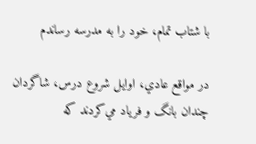با شتاب تمام، خود را به مدرسه رساندم

در مواقع عادي، اوايل شروع درس، شاگردان چندان بانگ و فرياد مي‌كردند كه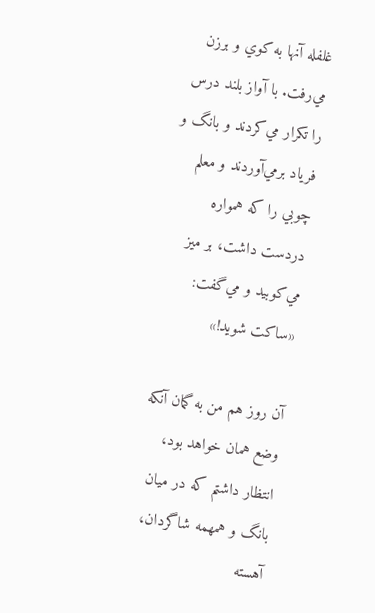غلفله آنها به كوي و برزن مي‌رفت. با آواز بلند درس را تكرار مي‌كردند و بانگ و فرياد بر‌مي‌آوردند و معلم چوبي را كه همواره در‌دست داشت، بر ميز مي‌كوبيد و مي‌گفت: «ساكت شويد!»

آن روز هم من به گمان آنكه وضع همان خواهد بود، انتظار داشتم كه در ميان بانگ و همهمه شاگردان، آهسته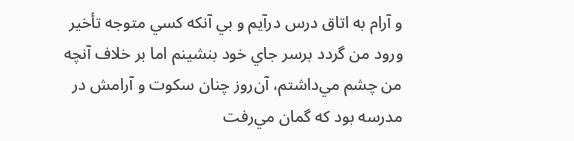و آرام به اتاق درس درآيم و بي آنكه كسي متوجه تأخير ورود من گردد برسر جاي خود بنشينم اما بر خلاف آنچه من چشم مي‌داشتم، آن‌روز چنان سكوت و آرامش در مدرسه بود كه گمان مي‌رفت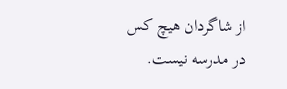از شاگردان هيچ كس در مدرسه نيست.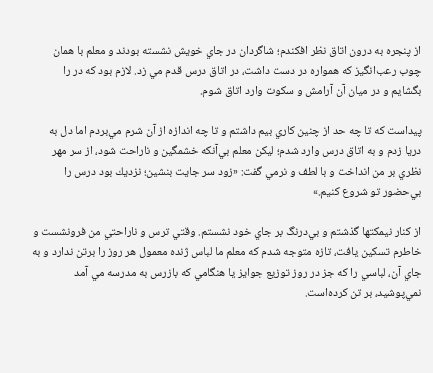از پنجره به درون اتاق نظر افكندم؛ شاگردان در جاي خويش نشسته بودند و معلم با همان چوب رعب‌انگيز كه همواره در دست داشت، در اتاق درس قدم مي زد. لازم بود كه در را بگشايم و در ميان آن آرامش و سكوت وارد اتاق شوم.

پيداست كه تا چه حد از چنين كاري بيم داشتم و تا چه اندازه از آن شرم مي‌بردم اما دل به دريا زدم و به اتاق درس وارد شدم؛ ليكن معلم بي‌آنكه خشمگين و ناراحت شود، از سر مهر نظري بر من انداخت و با لطف و نرمي گفت: «زود سر جايت بنشين؛ نزديك بود درس را بي‌حضور تو شروع كنيم.»

از كنار نيمكتها گذشتم و بي‌درنگ بر جاي خود نشستم. وقتي ترس و ناراحتي من فرو‌نشست و خاطرم تسكين يافت، تازه متوجه شدم كه معلم ما لباس ژنده معمول هر روز را برتن ندارد و به جاي آن، لباسي را كه جز در روز توزيع جوايز يا هنگامي كه بازرس به مدرسه مي آمد نمي‌پوشيد، بر تن كرده‌است.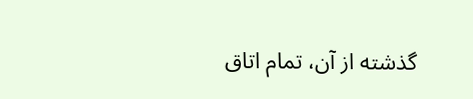گذشته از آن، تمام اتاق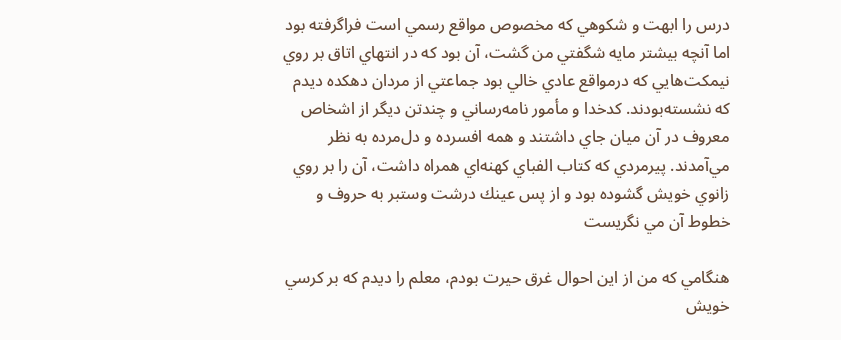درس را ابهت و شكوهي كه مخصوص مواقع رسمي است فرا‌گرفته بود اما آنچه بيشتر مايه شگفتي من گشت، آن بود كه در انتهاي اتاق بر روي نيمكت‌هايي كه درمواقع عادي خالي بود جماعتي از مردان دهكده ديدم كه نشسته‌بودند. كدخدا و مأمور نامه‌رساني و چندتن ديگر از اشخاص معروف در آن ميان جاي داشتند و همه افسرده و دل‌مرده به نظر مي‌آمدند. پيرمردي كه كتاب الفباي كهنه‌اي همراه داشت،‌ آن را بر روي زانوي خويش گشوده بود و از پس عينك درشت وستبر به حروف و خطوط آن مي نگريست

هنگامي كه من از اين احوال غرق حيرت بودم، معلم را ديدم كه بر كرسي خويش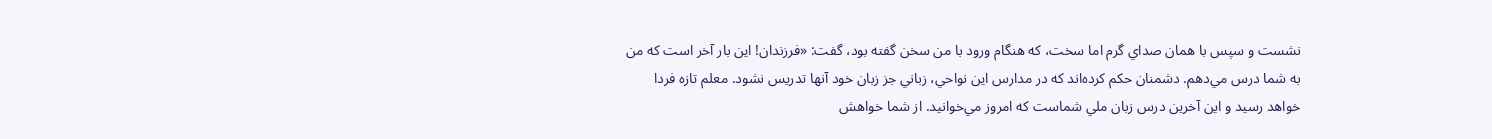نشست و سپس با همان صداي گرم اما سخت، كه هنگام ورود با من سخن گفته بود، گفت: «فرزندان! اين بار آخر است كه من به شما درس مي‌دهم. دشمنان حكم كرده‌اند كه در مدارس اين نواحي، زباني جز زبان خود آنها تدريس نشود. معلم تازه فردا خواهد رسيد و اين آخرين درس زبان ملي شماست كه امروز مي‌خوانيد. از شما خواهش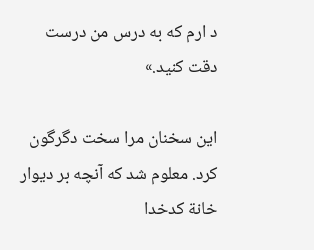د ارم كه به درس من درست دقت كنيد.»

اين سخنان مرا سخت دگرگون كرد. معلوم شد كه آنچه بر ديوار خانة كدخدا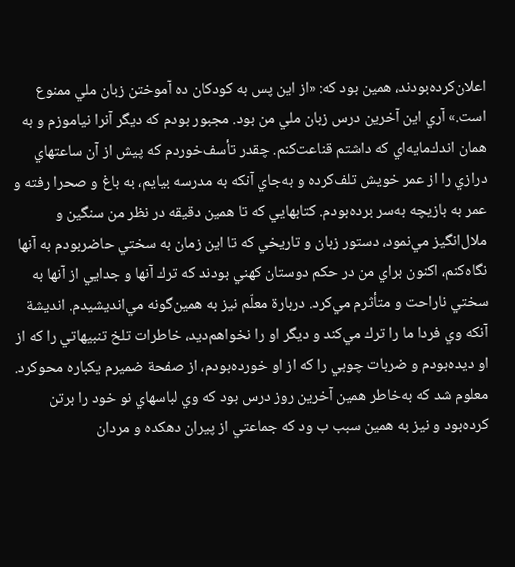اعلان‌كرده‌بودند، همين بود كه: «از اين پس به كودكان ده آموختن زبان ملي ممنوع است.» آري اين آخرين درس زبان ملي من بود. مجبور بودم كه ديگر آنرا نياموزم و به همان اندك‌مايه‌اي كه داشتم قناعت‌كنم. چقدر تأسف‌خوردم كه پيش از آن ساعتهاي درازي را از عمر خويش تلف‌كرده و به‌جاي آنكه به مدرسه بيايم، به باغ و صحرا رفته و عمر به بازيچه به‌سر برده‌بودم. كتابهايي كه تا همين دقيقه در نظر من سنگين و ملال‌انگيز مي‌نمود، دستور زبان و تاريخي كه تا اين زمان به سختي حاضر‌بودم به آنها نگاه‌كنم، اكنون براي من در حكم دوستان كهني بودند كه ترك آنها و جدايي از آنها به سختي ناراحت و متأثرم مي‌كرد. دربارة معلّم نيز به همين‌گونه مي‌انديشيدم. انديشة آنكه وي فردا ما را ترك مي‌كند و ديگر او را نخواهم‌ديد، خاطرات تلخ تنبيهاتي را كه از او ديده‌بودم و ضربات چوبي را كه از او خورده‌بودم، از صفحة ضميرم يكباره محو‌كرد. معلوم شد كه به‌خاطر همين آخرين روز درس بود كه وي لباسهاي نو خود را بر‌تن كرده‌بود و نيز به همين سبب ب ود كه جماعتي از پيران دهكده و مردان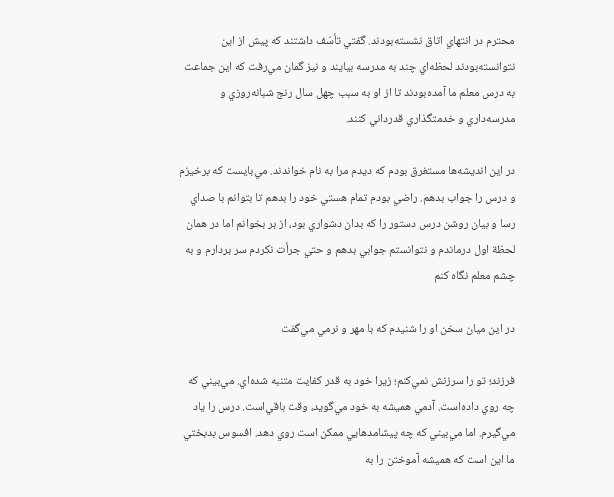محترم در انتهاي اتاق نشسته‌بودند. گفتي تأسّف داشتند كه پيش از اين نتوانسته‌بودند لحظه‌اي چند به مدرسه بيايند و نيز گمان مي‌رفت كه اين جماعت به درس معلم ما آمده‌بودند تا از او به سبب چهل سال رنج شبانه‌روزي و مدرسه‌داري و خدمتگذاري قدرداني كنند.

در اين انديشه‌ها مستغرق بودم كه ديدم مرا به نام خواندند. مي‌بايست كه برخيزم و درس را جواب بدهم. راضي بودم تمام هستي خود را بدهم تا بتوانم با صداي رسا و بيان روشن درس دستور را كه بدان دشواري بود، از بر بخوانم اما در همان لحظة اول درماندم و نتوانستم جوابي بدهم و حتي جرأت نكردم سر بردارم و به چشم معلم نگاه كنم

در اين ميان سخن او را شنيدم كه با مهر و نرمي مي‌گفت

فرزند؛ تو را سرزنش نمي‌كنم؛ زيرا خود به قدر كفايت متنبه شده‌اي. مي‌بيني كه چه روي داده‌است. آدمي هميشه به خود مي‌گويد، وقت باقي‌است. درس را ياد مي‌گيرم. اما مي‌بيني كه چه پيشامدهايي ممكن است روي دهد. افسوس بدبختي ما اين است كه هميشه آموختن را به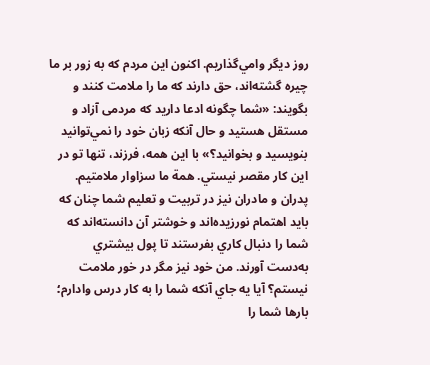روز ديگر وامي‌گذاريم. اكنون اين مردم كه به زور بر ما چيره گشته‌اند، حق دارند كه ما را ملامت كنند و بگويند: «شما چگونه ادعا داريد كه مردمی آزاد و مستقل هستيد و حال آنكه زبان خود را نمي‌توانيد بنويسيد و بخوانيد؟» با اين همه، فرزند، تنها تو در اين كار مقصر نيستي. همة ما سزاوار ملامتيم. پدران و مادران نيز در تربيت و تعليم شما چنان كه بايد اهتمام نورزيده‌اند و خوشتر آن دانسته‌اند كه شما را دنبال كاري بفرستند تا پول بيشتري به‌دست آورند. من خود نيز مگر در خور ملامت نيستم؟ آيا يه جاي آنكه شما را به كار درس وادارم؛ بارها شما را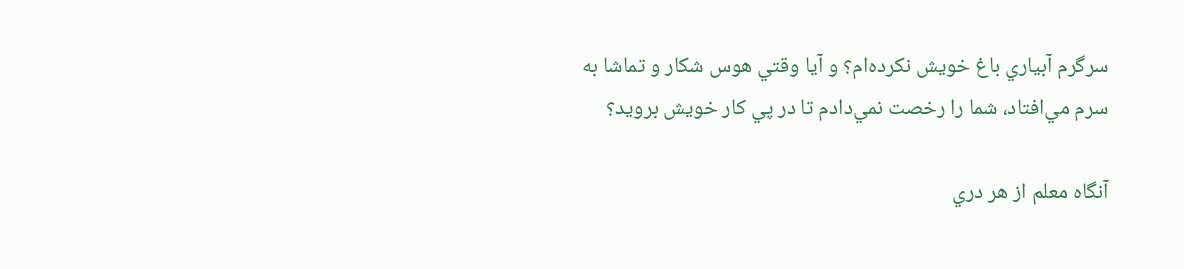سرگرم آبياري باغ خويش نكرده‌ام؟ و آيا وقتي هوس شكار و تماشا به سرم مي‌افتاد، شما را رخصت نمي‌دادم تا در پي كار خويش برويد؟

آنگاه معلم از هر دري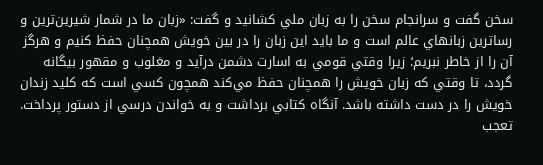سخن گفت و سرانجام سخن را به زبان ملي كشانيد و گفت: «زبان ما در شمار شيرين‌ترين و رساترين زبانهاي عالم است و ما بايد اين زبان را در بين خويش همچنان حفظ كنيم و هرگز آن را از خاطر نبريم؛ زيرا وقتي قومي به اسارت دشمن درآيد و مغلوب و مقهور بيگانه گردد، تا وقتي كه زبان خويش را همچنان حفظ مي‌كند همچون كسي است كه كليد زندان خويش را در دست داشته‌ باشد. آنگاه كتابي برداشت و به خواندن درسي از دستور پرداخت. تعجب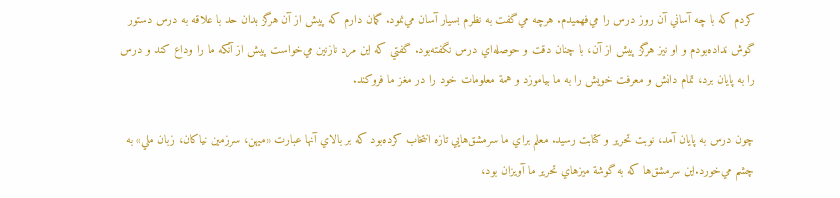كردم كه با چه آساني آن روز درس را مي‌فهميدم. هرچه مي‌گفت به نظرم بسيار آسان مي‌نمود. گمان دارم كه پيش از آن هرگز بدان حد با علاقه به درس دستور گوش نداده‌بودم و او نيز هرگز پيش از آن، با چنان دقت و حوصله‌اي درس نگفته‌بود. گفتي كه اين مرد نازنين مي‌خواست پيش از آنكه ما را وداع كند و درس را به پايان برد، تمام دانش و معرفت خويش را به ما بياموزد و همة معلومات خود را در مغز ما فروكند.

چون درس به پايان آمد، نوبت تحرير و كتابت رسيد. معلم براي ما سرمشق‌هايي تازه انتخاب كرده‌بود كه بر بالاي آنها عبارت «ميهن، سرزمين نياكان،‌ زبان ملي» به چشم مي‌خورد.اين سرمشق‌ها كه به گوشة ميزهاي تحرير ما آويزان بود،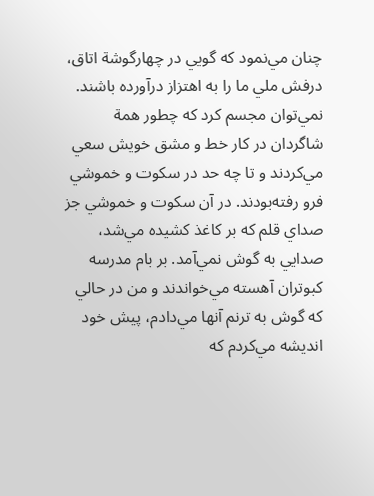چنان مي‌نمود كه گويي در چهارگوشة اتاق، درفش ملي ما را به اهتزاز درآورده باشند. نمي‌توان مجسم كرد كه چطور همة شاگردان در كار خط و مشق خويش سعي مي‌كردند و تا چه حد در سكوت و خموشي فرو رفته‌بودند. در آن سكوت و خموشي جز صداي قلم كه بر كاغذ كشيده مي‌شد، صدايي به گوش نمي‌آمد. بر بام مدرسه كبوتران آهسته مي‌خواندند و من در حالي كه گوش به ترنم آنها مي‌دادم، پيش خود انديشه مي‌كردم كه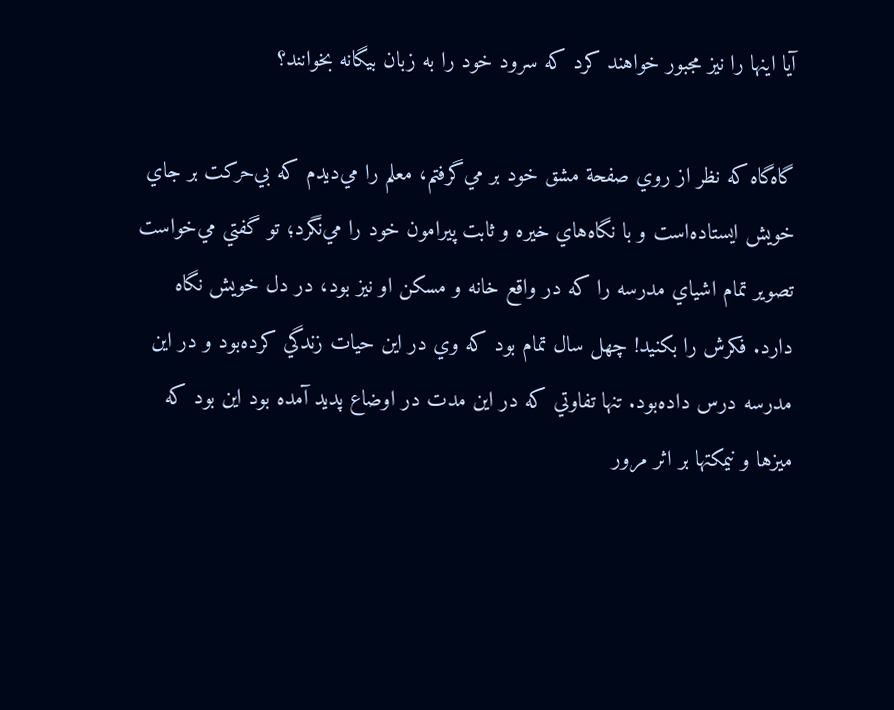آيا اينها را نيز مجبور خواهند كرد كه سرود خود را به زبان بيگانه بخوانند؟

گاه‌گاه كه نظر از روي صفحة مشق خود بر مي‌گرفتم، معلم را مي‌ديدم كه بي‌حركت بر جاي خويش ايستاده‌است و با نگاه‌هاي خيره و ثابت پيرامون خود را مي‌نگرد؛ تو گفتي مي‌خواست تصوير تمام اشياي مدرسه را كه در واقع خانه و مسكن او نيز بود، در دل خويش نگاه دارد. فكرش را بكنيد! چهل سال تمام بود كه وي در اين حيات زندگي كرده‌بود و در اين مدرسه درس داده‌بود. تنها تفاوتي كه در اين مدت در اوضاع پديد آمده بود اين بود كه ميزها و نيمكتها بر اثر مرور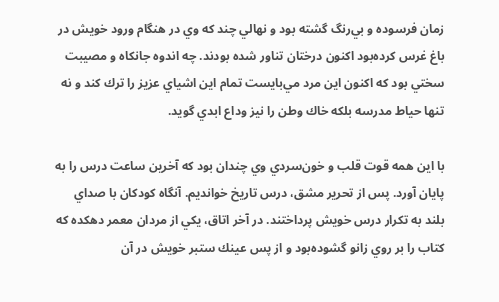زمان فرسوده و بي‌رنگ گشته بود و نهالي چند كه وي در هنگام ورود خويش در باغ غرس كرده‌بود اكنون درختان تناور شده بودند. چه اندوه جانكاه و مصيبت سختي بود كه اكنون اين مرد مي‌بايست تمام اين اشياي عزيز را ترك كند و نه تنها حياط مدرسه بلكه خاك وطن را نيز وداع ابدي گويد.

با اين همه قوت قلب و خون‌سردي وي چندان بود كه آخرين ساعت درس را به پايان آورد. پس از تحرير مشق، درس تاريخ خوانديم. آنگاه كودكان با صداي بلند به تكرار درس خويش پرداختند. در آخر اتاق، يكي از مردان معمر دهكده كه كتاب را بر روي زانو گشوده‌بود و از پس عينك ستبر خويش در آن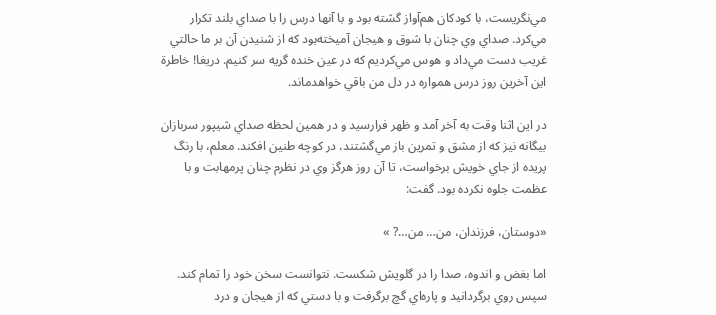مي‌نگريست، با كودكان هم‌آواز گشته بود و با آنها درس را با صداي بلند تكرار مي‌كرد. صداي وي چنان با شوق و هيجان آميخته‌بود كه از شنيدن آن بر ما حالتي غريب دست مي‌داد و هوس مي‌كرديم كه در عين خنده گريه سر كنيم. دريغا! خاطرة اين آخرين روز درس همواره در دل من باقي‌ خواهدماند.

در اين اثنا وقت به آخر آمد و ظهر فرارسيد و در همين لحظه صداي شيپور سربازان بيگانه نيز كه از مشق و تمرين باز مي‌گشتند، در كوچه طنين افكند. معلم، با رنگ پريده از جاي خويش برخواست، تا آن روز هرگز وي در نظرم چنان پرمهابت و با عظمت جلوه‌ نكرده ‌بود. گفت:

«دوستان، فرزندان، من… من…? »

اما بغض و اندوه، صدا را در گلويش شكست. نتوانست سخن خود را تمام كند. سپس روي برگردانيد و پاره‌اي گچ برگرفت و با دستي كه از هيجان و درد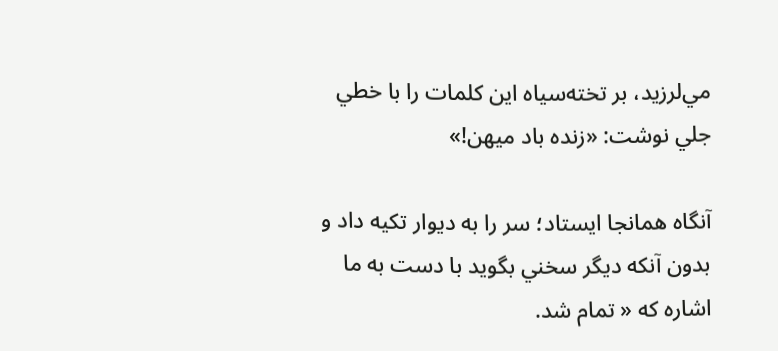مي‌لرزيد، بر تخته‌سياه اين كلمات را با خطي جلي نوشت: «زنده باد ميهن!»

آنگاه همانجا ايستاد؛ سر را به ديوار تكيه داد و بدون آنكه ديگر سخني بگويد با دست به ما اشاره كه « تمام شد.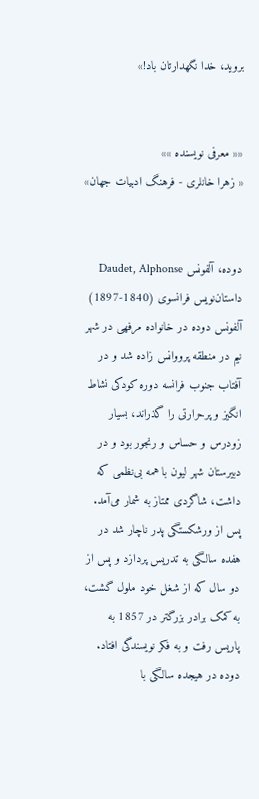برويد، خدا نگهدارتان باد!»


«« معرفی نویسنده »»
« زهرا خانلری - فرهنگ ادبیات جهان»


دوده، آلفونس Daudet, Alphonse داستان‌نویس فرانسوی (1840-1897) آلفونس دوده در خانواده مرفهی در شهر نیم در منطقه پرووانس زاده شد و در آفتاب جنوب فرانسه دوره کودکی نشاط‌ انگیز و پرحرارتی را گذراند، بسیار زودرس و حساس و رنجور بود و در دبیرستان شهر لیون با همه بی‌نظمی که داشت، شاگردی ممتاز به شمار می‌آمد. پس از ورشکستگی پدر ناچار شد در هفده سالگی به تدریس پردازد و پس از دو سال که از شغل خود ملول گشت، به کمک برادر بزرگتر در 1857 به پاریس رفت و به فکر نویسندگی افتاد. دوده در هیجده سالگی با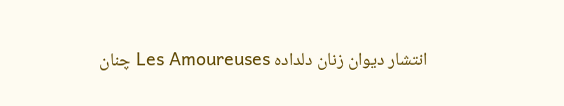انتشار دیوان زنان دلداده Les Amoureuses چنان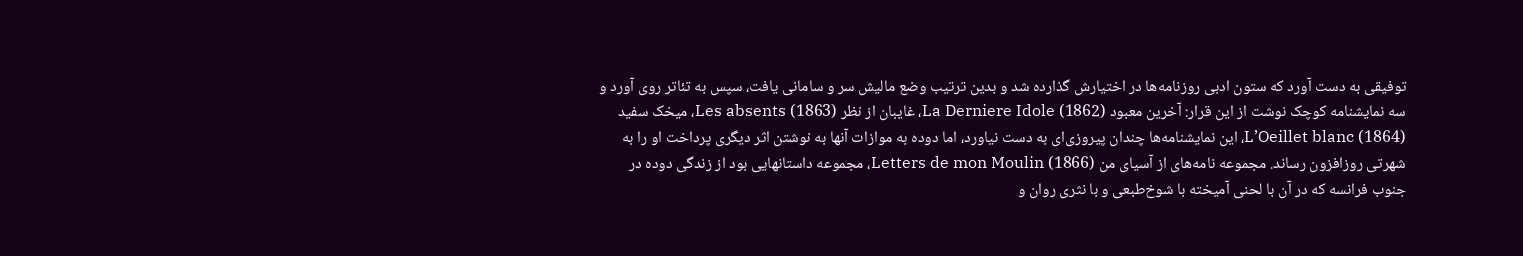توفیقی به دست آورد که ستون ادبی روزنامه‌ها در اختیارش گذارده شد و بدین ترتیب وضع مالیش سر و سامانی یافت، سپس به تئاتر روی آورد و سه نمایشنامه کوچک نوشت از این قرار: آخرین معبود La Derniere Idole (1862)، غایبان از نظر Les absents (1863)، میخک سفید L’Oeillet blanc (1864)، این نمایشنامه‌ها چندان پیروزی‌ای به دست نیاورد، اما دوده به موازات آنها به نوشتن اثر دیگری پرداخت او را به شهرتی روزافزون رساند. مجموعه نامه‌های از آسیای من Letters de mon Moulin (1866)، مجموعه داستانهایی بود از زندگی دوده در جنوب فرانسه که در آن با لحنی آمیخته با شوخ‌طبعی و با نثری روان و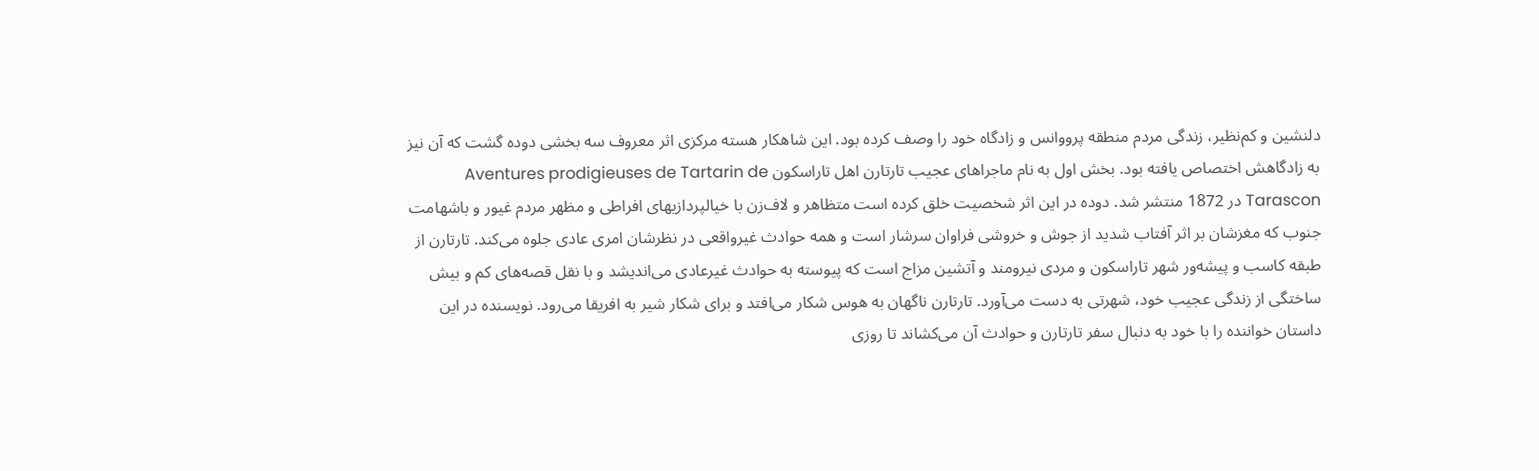دلنشین و کم‌نظیر، زندگی مردم منطقه پرووانس و زادگاه خود را وصف کرده بود. این شاهکار هسته مرکزی اثر معروف سه بخشی دوده گشت که آن نیز به زادگاهش اختصاص یافته بود. بخش اول به نام ماجراهای عجیب تارتارن اهل تاراسکون Aventures prodigieuses de Tartarin de Tarascon در 1872 منتشر شد. دوده در این اثر شخصیت خلق کرده است متظاهر و لاف‌زن با خیالپردازیهای افراطی و مظهر مردم غیور و باشهامت جنوب که مغزشان بر اثر آفتاب شدید از جوش و خروشی فراوان سرشار است و همه حوادث غیرواقعی در نظرشان امری عادی جلوه می‌کند. تارتارن از طبقه کاسب و پیشه‌ور شهر تاراسکون و مردی نیرومند و آتشین مزاج است که پیوسته به حوادث غیرعادی می‌اندیشد و با نقل قصه‌های کم و بیش ساختگی از زندگی عجیب خود، شهرتی به دست می‌آورد. تارتارن ناگهان به هوس شکار می‌افتد و برای شکار شیر به افریقا می‌رود. نویسنده در این داستان خواننده را با خود به دنبال سفر تارتارن و حوادث آن می‌کشاند تا روزی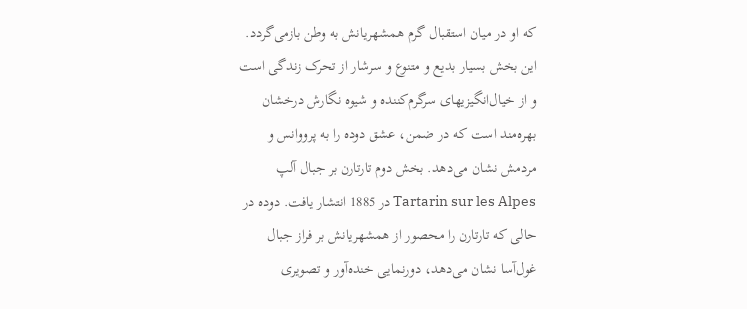که او در میان استقبال گرم همشهریانش به وطن بازمی‌گردد. این بخش بسیار بدیع و متنوع و سرشار از تحرک زندگی است و از خیال‌انگیزیهای سرگرم‌کننده و شیوه نگارش درخشان بهره‌مند است که در ضمن، عشق دوده را به پرووانس و مردمش نشان می‌دهد. بخش دوم تارتارن بر جبال آلپ Tartarin sur les Alpes در 1885 انتشار یافت. دوده در حالی که تارتارن را محصور از همشهریانش بر فراز جبال غول‌آسا نشان می‌دهد، دورنمایی خنده‌آور و تصویری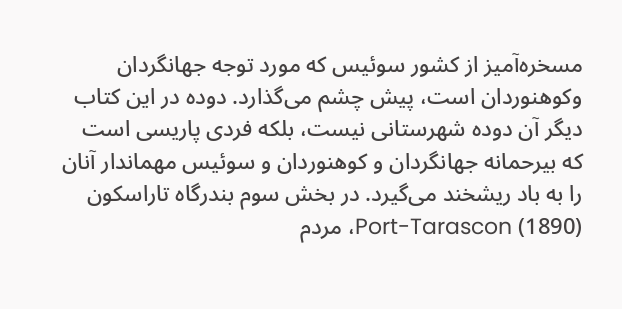مسخره‌آمیز از کشور سوئیس که مورد توجه جهانگردان وکوهنوردان است، پیش چشم می‌گذارد. دوده در این کتاب دیگر آن دوده شهرستانی نیست، بلکه فردی پاریسی است که بیرحمانه جهانگردان و کوهنوردان و سوئیس مهماندار آنان را به باد ریشخند می‌گیرد. در بخش سوم بندرگاه تاراسکون Port-Tarascon (1890)، مردم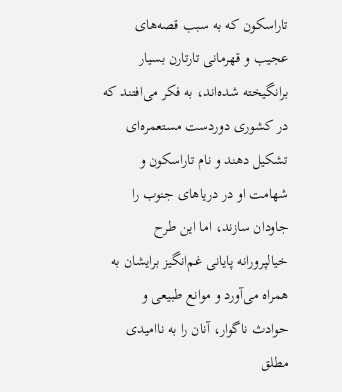تاراسکون که به سبب قصه‌های عجیب و قهرمانی تارتارن بسیار برانگیخته شده‌اند، به فکر می‌افتند که در کشوری دوردست مستعمره‌ای تشکیل دهند و نام تاراسکون و شهامت او در دریاهای جنوب را جاودان سازند، اما این طرح خیالپرورانه پایانی غم‌انگیز برایشان به همراه می‌آورد و موانع طبیعی و حوادث ناگوار، آنان را به ناامیدی مطلق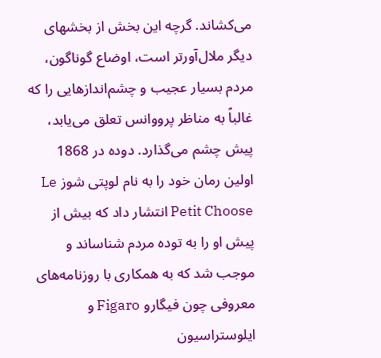می‌کشاند. گرچه این بخش از بخشهای دیگر ملال‌آورتر است، اوضاع گوناگون، مردم بسیار عجیب و چشم‌اندازهایی را که غالباً به مناظر پرووانس تعلق می‌یابد، پیش چشم می‌گذارد. دوده در 1868 اولین رمان خود را به نام لوپتی شوز Le Petit Choose انتشار داد که بیش از پیش او را به توده مردم شناساند و موجب شد که به همکاری با روزنامه‌های معروفی چون فیگارو Figaro و ایلوستراسیون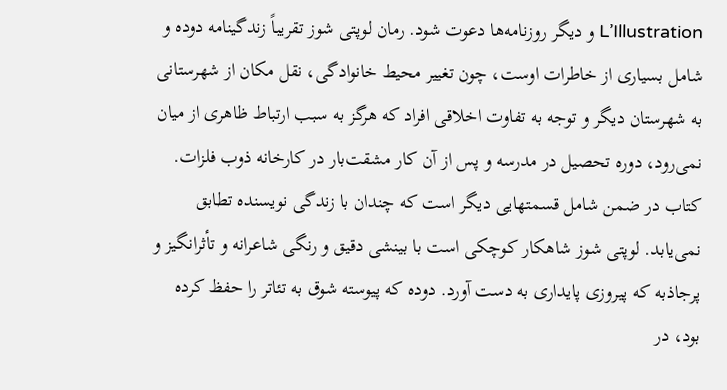L’Illustration و دیگر روزنامه‌ها دعوت شود. رمان لوپتی شوز تقریباً زندگینامه دوده و شامل بسیاری از خاطرات اوست، چون تغییر محیط خانوادگی، نقل مکان از شهرستانی به شهرستان دیگر و توجه به تفاوت اخلاقی افراد که هرگز به سبب ارتباط ظاهری از میان نمی‌رود، دوره تحصیل در مدرسه و پس از آن کار مشقت‌بار در کارخانه ذوب فلزات. کتاب در ضمن شامل قسمتهایی دیگر است که چندان با زندگی نویسنده تطابق نمی‌یابد. لوپتی شوز شاهکار کوچکی است با بینشی دقیق و رنگی شاعرانه و تأثرانگیز و پرجاذبه که پیروزی پایداری به دست آورد. دوده که پیوسته شوق به تئاتر را حفظ کرده بود، در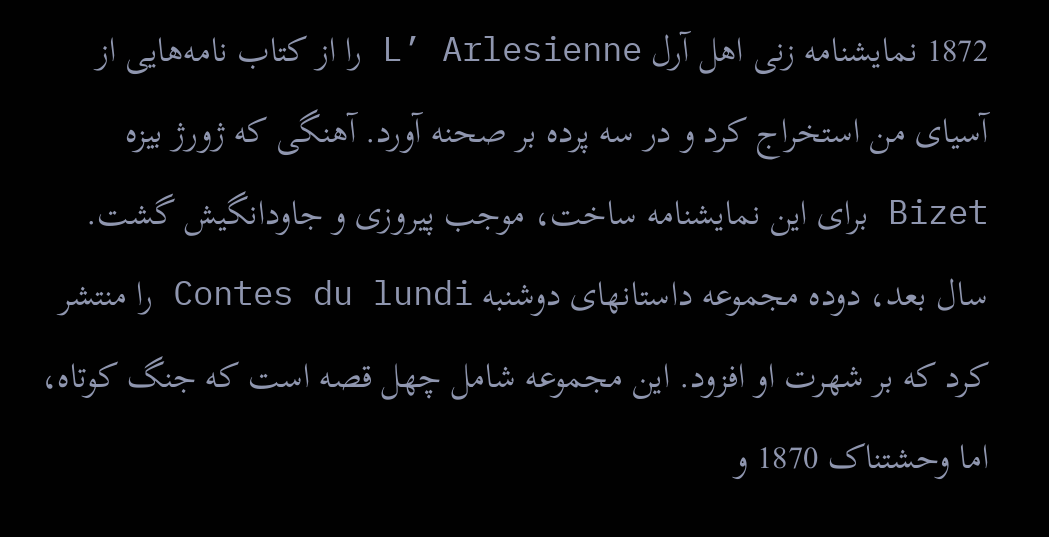1872 نمایشنامه زنی اهل آرل L’ Arlesienne را از کتاب نامه‌هایی از آسیای من استخراج کرد و در سه پرده بر صحنه آورد. آهنگی که ژورژ بیزه Bizet برای این نمایشنامه ساخت، موجب پیروزی و جاودانگیش گشت. سال بعد، دوده مجموعه داستانهای دوشنبه Contes du lundi را منتشر کرد که بر شهرت او افزود. این مجموعه شامل چهل قصه است که جنگ کوتاه، اما وحشتناک 1870 و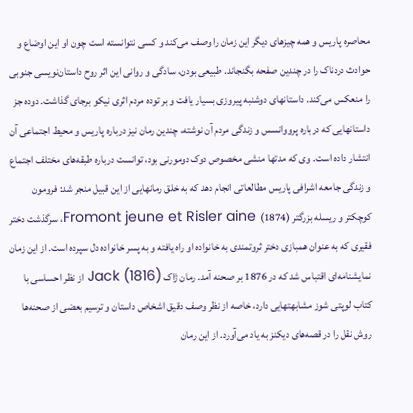محاصره پاریس و همه چیزهای دیگر این زمان را وصف می‌کند و کسی نتوانسته است چون او این اوضاع و حوادث دردناک را در چندین صفحه بگنجاند. طبیعی بودن، سادگی و روانی این اثر روح داستان‌نویسی جنوبی را منعکس می‌کند. داستانهای دوشنبه پیروزی بسیار یافت و بر توده مردم اثری نیکو برجای گذاشت. دوده جز داستانهایی که درباره پرووانسس و زندگی مردم آن نوشته، چندین رمان نیز درباره پاریس و محیط اجتماعی آن انتشار داده است. وی که مدتها منشی مخصوص دوک دومورنی بود، توانست درباره طبقه‌های مختلف اجتماع و زندگی جامعه اشرافی پاریس مطالعاتی انجام دهد که به خلق رمانهایی از این قبیل منجر شد: فرومون کوچکتر و ریسله بزرگتر Fromont jeune et Risler aine (1874)، سرگذشت دختر فقیری که به عنوان همبازی دختر ثروتمندی به خانواده او راه یافته و به پسر خانواده دل سپرده است. از این زمان نمایشنامه‌ای اقتباس شد که در 1876 بر صحنه آمد. رمان ژاک Jack (1816) از نظر احساسی با کتاب لوپتی شوز مشابهتهایی دارد، خاصه از نظر وصف دقیق اشخاص داستان و ترسیم بعضی از صحنه‌ها روش نقل را در قصه‌های دیکنز به یاد می‌آورد. از این رمان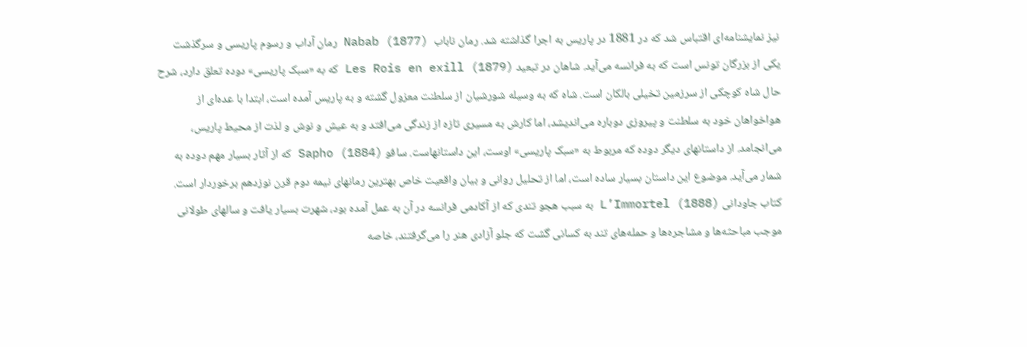نیز نمایشنامه‌ای اقتباس شد که در 1881 در پاریس به اجرا گذاشته شد. رمان ناباب  Nabab (1877) رمان آداب و رسوم پاریسی و سرگذشت یکی از بزرگان تونس است که به فرانسه می‌آید. شاهان در تبعید Les Rois en exill (1879) که به «سبک پاریسی» دوده تعلق دارد، شرح حال شاه کوچکی از سرزمین تخیلی بالکان است. شاه که به وسیله شورشیان از سلطنت معزول گشته و به پاریس آمده است، ابتدا با عده‌ای از هواخواهان خود به سلطنت و پیروزی دوباره می‌اندیشد، اما کارش به مسیری تازه از زندگی می‌افتد و به عیش و نوش و لذت از محیط پاریس، می‌انجامد. از داستانهای دیگر دوده که مربوط به «سبک پاریسی» اوست، این داستانهاست. سافو Sapho (1884) که از آثار بسیار مهم دوده به شمار می‌آید. موضوع این داستان بسیار ساده است، اما از تحلیل روانی و بیان واقعیت خاص بهترین رمانهای نیمه دوم قرن نوزدهم برخوردار است. کتاب جاودانی L’Immortel (1888) به سبب هجو تندی که از آکادمی فرانسه در آن به عمل آمده بود، شهرت بسیار یافت و سالهای طولانی موجب مباحثه‌ها و مشاجره‌ها و حمله‌های تند به کسانی گشت که جلو آزادی هنر را می‌گرفتند، خاصه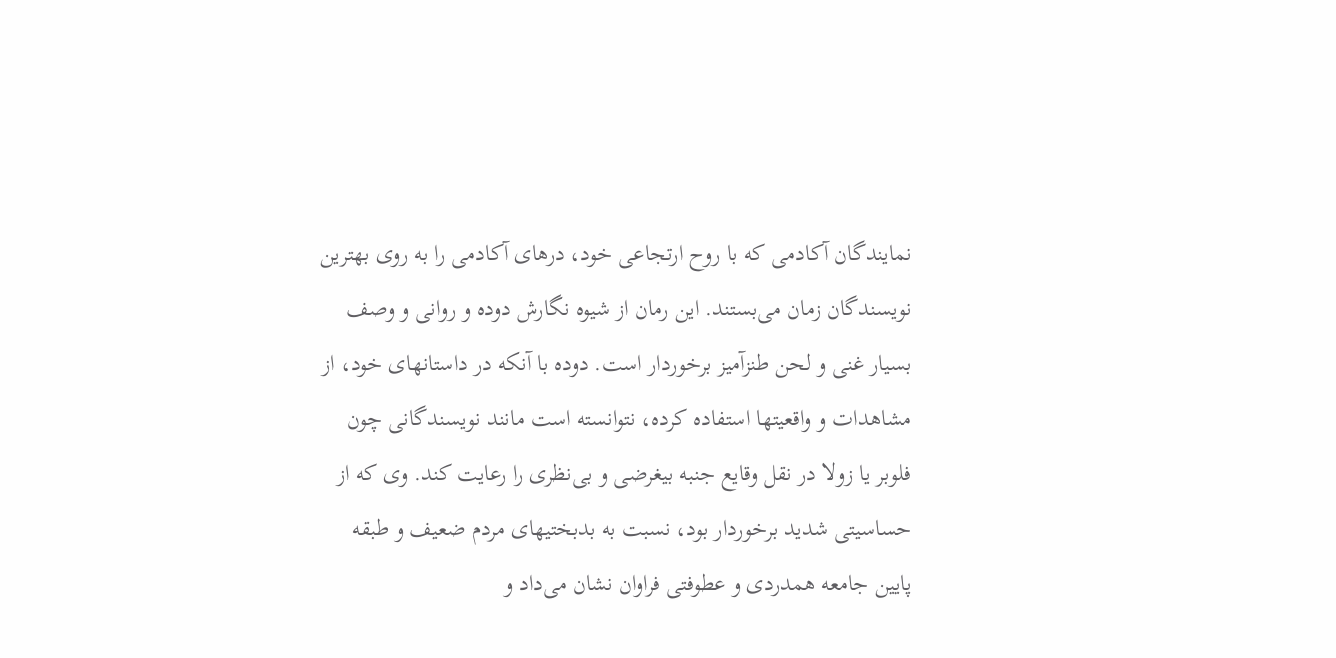نمایندگان آکادمی که با روح ارتجاعی خود، درهای آکادمی را به روی بهترین نویسندگان زمان می‌بستند. این رمان از شیوه نگارش دوده و روانی و وصف بسیار غنی و لحن طنزآمیز برخوردار است. دوده با آنکه در داستانهای خود، از مشاهدات و واقعیتها استفاده کرده، نتوانسته است مانند نویسندگانی چون فلوبر یا زولا در نقل وقایع جنبه بیغرضی و بی‌نظری را رعایت کند. وی که از حساسیتی شدید برخوردار بود، نسبت به بدبختیهای مردم ضعیف و طبقه پایین جامعه همدردی و عطوفتی فراوان نشان می‌داد و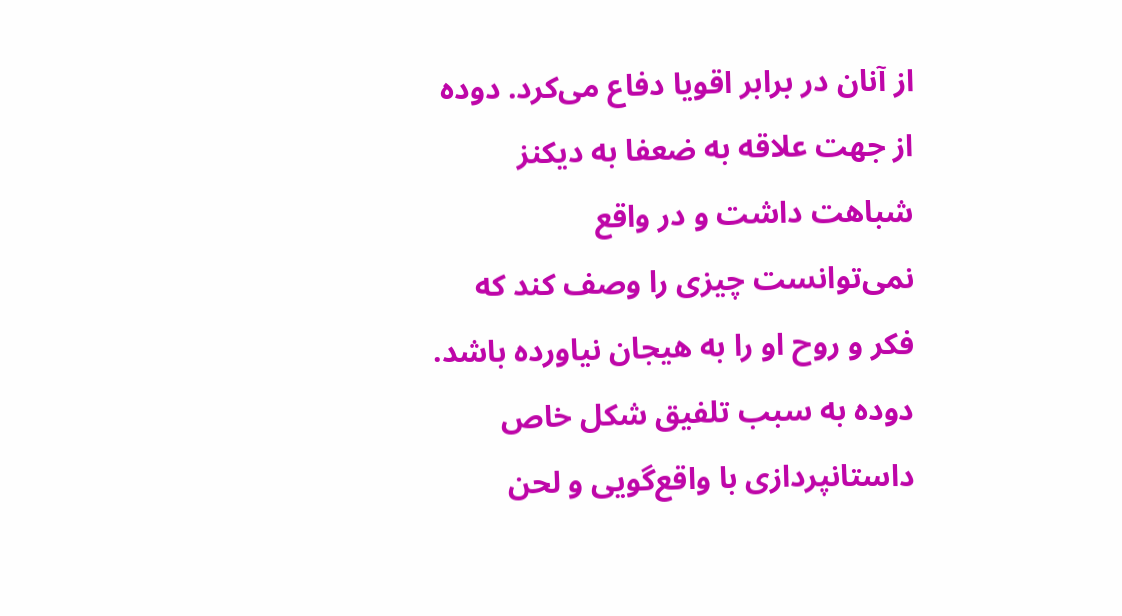از آنان در برابر اقویا دفاع می‌کرد. دوده از جهت علاقه به ضعفا به دیکنز شباهت داشت و در واقع نمی‌توانست چیزی را وصف کند که فکر و روح او را به هیجان نیاورده باشد. دوده به سبب تلفیق شکل خاص داستانپردازی با واقع‌گویی و لحن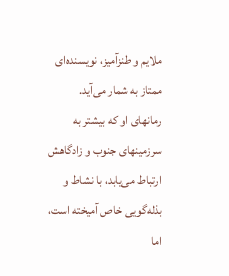ملایم و طنزآمیز، نویسنده‌ای ممتاز به شمار می‌آید. رمانهای او که بیشتر به سرزمینهای جنوب و زادگاهش ارتباط می‌یابد، با نشاط و بذله‌گویی خاص آمیخته است، اما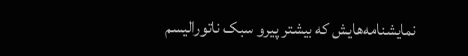نمایشنامه‌هایش که بیشتر پیرو سبک ناتورالیسم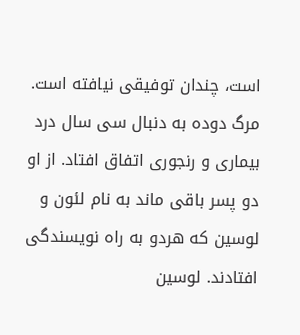است، چندان توفیقی نیافته است. مرگ دوده به دنبال سی سال درد بیماری و رنجوری اتفاق افتاد. از او دو پسر باقی ماند به نام لئون و لوسین که هردو به راه نویسندگی افتادند. لوسین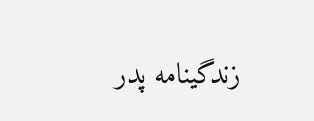زندگینامه پدر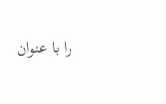را با عنوان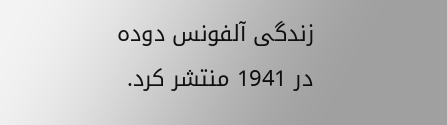زندگی آلفونس دوده در 1941 منتشر کرد.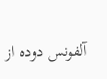آلفونس دوده از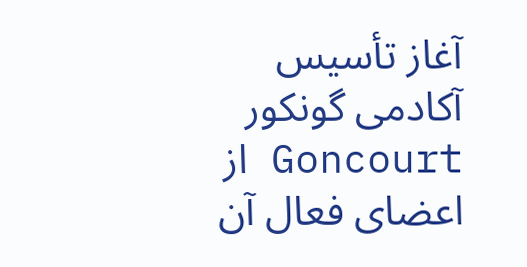آغاز تأسیس آکادمی گونکور Goncourt از اعضای فعال آن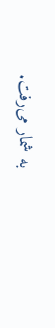به شمار می‌رفت.